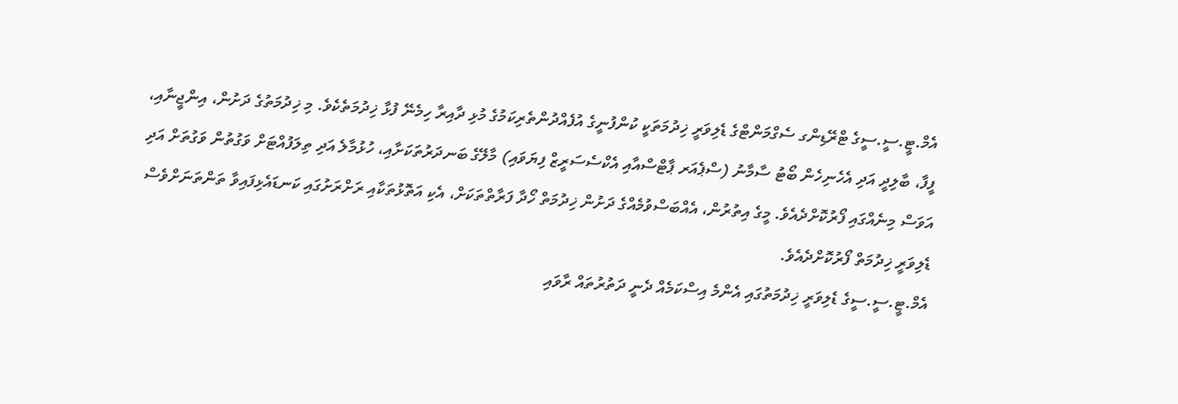އެމް.ޓީ.ސީ.ސީގެ ޓްރޭޑިންގ ސެގްމަންޓްގެ ޑެލިވަރީ ޚިދުމަތަކީ ކުންފުނީގެ އުފެއްދުންތެރިކަމުގެ މުޅި ދާއިރާ ހިމެނޭ ފުޅާ ޚިދުމަތެކެވެ. މި ޚިދުމަތުގެ ދަށުން، އިންޖީނާއި، ފީފާ، ބާލިދީ އަދި އެހެނިހެން ބޯޓު ސާމާނު (ސްޕެއަރ ޕާޓްސްއާއި އެކްސެސަރީޒް ފިޔަވައި) މާލޭގެ ބަނދަރުތަކަށާއި، ހުޅުމާލެ އަދި ތިލަފުއްޓަށް ވަގުތުން ވަގުތަށް އަދި އަވަސް މިނެއްގައި ފޯރުކޮށްދެއެވެ. މީގެ އިތުރުން، އެއްބަސްވުމެއްގެ ދަށުން ޚިދުމަތް ހޯދާ ފަރާތްތަކަށް، އެކި އަތޮޅުތަކާއި ރަށްރަށުގައި ކަނޑައެޅިފައިވާ ތަންތަނަށްވެސް ޑެލިވަރީ ޚިދުމަތް ފޯރުކޮށްދެއެވެ.
އެމް.ޓީ.ސީ.ސީގެ ޑެލިވަރީ ޚިދުމަތުގައި އެންމެ އިސްކަމެއް ދެނީ ދަތުރުތައް ރާވައި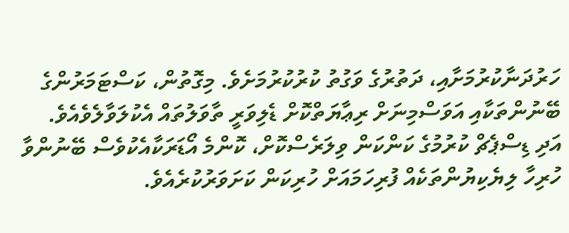ހަރުދަނާކުރުމަށާއި، ދަތުރުގެ ވަގުތު ކުރުކުރުމަށެވެ. މިގޮތުން، ކަސްޓަމަރުންގެ ބޭނުންތަކާއި އަވަސްމިނަށް ރިޢާޔަތްކޮށް ޑެލިވަރީ ތާވަލުތައް އެކުލަވާލެވެއެވެ. އަދި ޑިސްޕެޗް ކުރުމުގެ ކަންކަން ވިލަރެސްކޮށް، ކޮންމެ އޯޑަރަކާއެކުވެސް ބޭނުންވާ ހުރިހާ ލިޔެކިޔުންތަކެއް ފުރިހަމައަށް ހުރިކަން ކަށަވަރުކުރެއެވެ.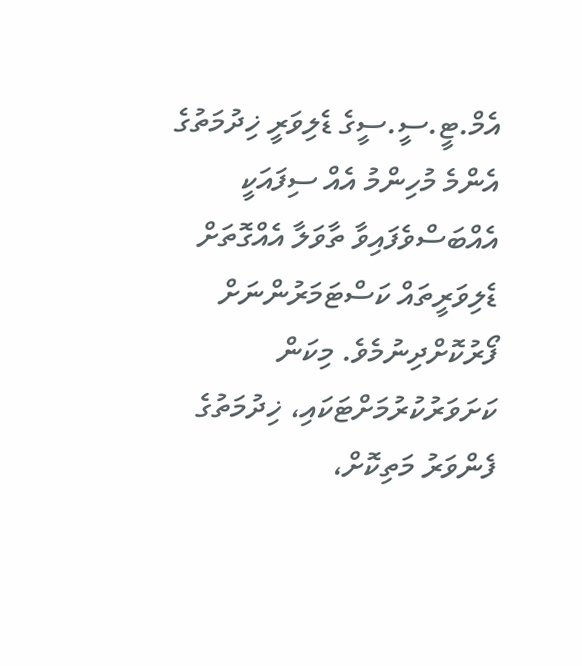އެމް.ޓީ.ސީ.ސީގެ ޑެލިވަރީ ޚިދުމަތުގެ އެންމެ މުހިންމު އެއް ސިފައަކީ އެއްބަސްވެފައިވާ ތާވަލާ އެއްގޮތަށް ޑެލިވަރީތައް ކަސްޓަމަރުންނަށް ފޯރުކޮށްދިނުމެވެ. މިކަން ކަށަވަރުކުރުމަށްޓަކައި، ޚިދުމަތުގެ ފެންވަރު މަތިކޮށް،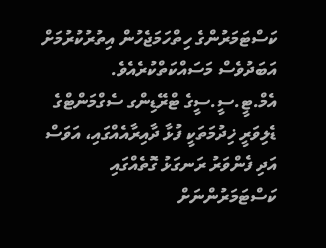ކަސްޓަމަރުންގެ ހިތްހަމަޖެހުން އިތުރުކުރުމަށް އަބަދުވެސް މަސައްކަތްކުރެއެވެ.
އެމް.ޓީ.ސީ.ސީގެ ޓްރޭޑިންގ ސެގްމަންޓްގެ ޑެލިވަރީ ޚިދުމަތަކީ ފުޅާ ދާއިރާއެއްގައި، އަވަސް އަދި ފެންވަރު ރަނގަޅު ގޮތެއްގައި ކަސްޓަމަރުންނަށް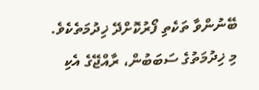ބޭނުންވާ ތަކެތި ފޯރުކޮށްދޭ ޚިދުމަތެކެވެ. މި ޚިދުމަތުގެ ސަބަބުން، ރާއްޖޭގެ އެކި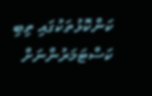ކަންކޮޅުތަކުގައި ތިބި ކަސްޓަމަރުންނަށް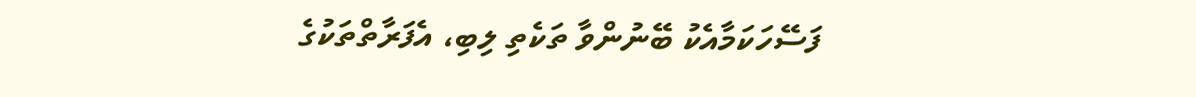ފަސޭހަކަމާއެކު ބޭނުންވާ ތަކެތި ލިބި، އެފަރާތްތަކުގެ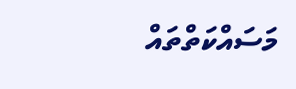މަސައްކަތްތައް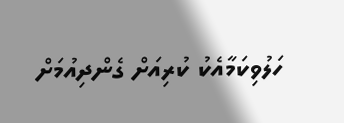ހަލުވިކަމާއެކު ކުރިއަށް ގެންދިއުމަށް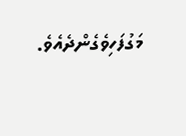މަގުފަހިވެގެންދެއެވެ.